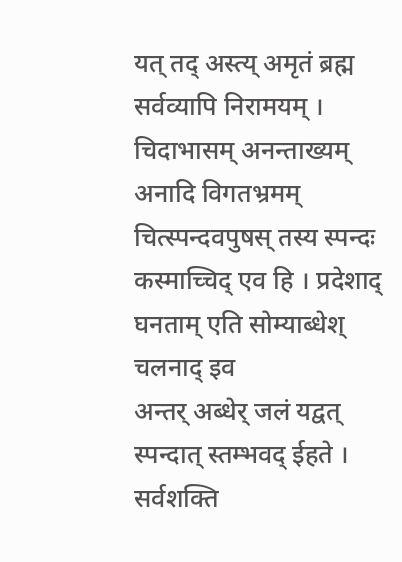यत् तद् अस्त्य् अमृतं ब्रह्म सर्वव्यापि निरामयम् । चिदाभासम् अनन्ताख्यम् अनादि विगतभ्रमम्
चित्स्पन्दवपुषस् तस्य स्पन्दः कस्माच्चिद् एव हि । प्रदेशाद् घनताम् एति सोम्याब्धेश् चलनाद् इव
अन्तर् अब्धेर् जलं यद्वत् स्पन्दात् स्तम्भवद् ईहते । सर्वशक्ति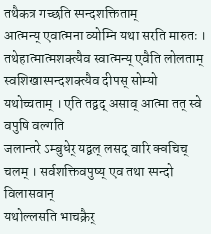तथैकत्र गच्छति स्पन्दशक्तिताम्
आत्मन्य् एवात्मना व्योम्नि यथा सरति मारुतः । तथेहात्मात्मशक्त्यैव स्वात्मन्य् एवैति लोलताम्
स्वशिखास्पन्दशक्त्यैव दीपस् सोम्यो यथोच्चताम् । एति तद्वद् असाव् आत्मा तत् स्वे वपुषि वल्गति
जलान्तरे ऽम्बुधेर् यद्वल् लसद् वारि क्वचिच् चलम् । सर्वशक्तिवपुष्य् एव तथा स्पन्दो विलासवान्
यथोल्लसति भाचक्रैर्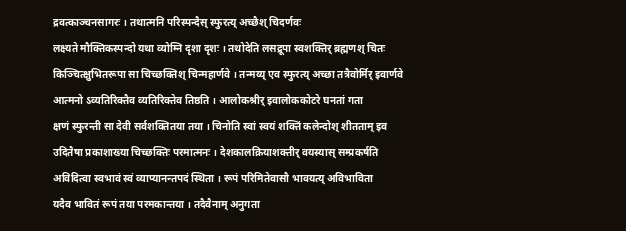द्रवत्काञ्चनसागरः । तथात्मनि परिस्पन्दैस् स्फुरत्य् अच्छैश् चिदर्णवः
लक्ष्यते मौक्तिकस्पन्दो यथा व्योम्नि दृशा दृशः । तथोदेति लसद्रूपा स्वशक्तिर् ब्रह्मणश् चितः
किञ्चित्क्षुभितरूपा सा चिच्छक्तिश् चिन्महार्णवे । तन्मय्य् एव स्फुरत्य् अच्छा तत्रैवोर्मिर् इवार्णवे
आत्मनो ऽव्यतिरिक्तैव व्यतिरिक्तेव तिष्ठति । आलोकश्रीर् इवालोककोटरे घनतां गता
क्षणं स्फुरन्ती सा देवी सर्वशक्तितया तया । चिनोति स्वां स्वयं शक्तिं कलेन्दोश् शीतताम् इव
उदितैषा प्रकाशाख्या चिच्छक्तिः परमात्मनः । देशकालक्रियाशक्तीर् वयस्यास् सम्प्रकर्षति
अविदित्वा स्वभावं स्वं व्याप्यानन्तपदं स्थिता । रूपं परिमितेवासौ भावयत्य् अविभाविता
यदैव भावितं रूपं तया परमकान्तया । तदैवैनाम् अनुगता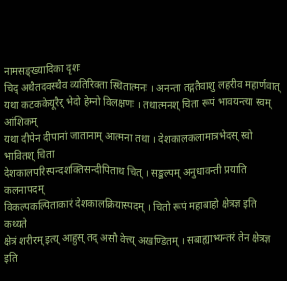नामसङ्ख्यादिका दृशः
चिद् अथैतदवस्थैव व्यतिरिक्ता स्थितात्मनः । अनन्ता तद्गतैवाशु लहरीव महार्णवात्
यथा कटककेयूरैर् भेदो हेम्नो विलक्षणः । तथात्मनश् चिता रूपं भावयन्त्या स्वम् आंशिकम्
यथा दीपेन दीपानां जातानाम् आत्मना तथा । देशकालकलामात्रभेदस् स्वो भावितश् चिता
देशकालपरिस्पन्दशक्तिसन्दीपिताथ चित् । सङ्कल्पम् अनुधावन्ती प्रयाति कलनापदम्
विकल्पकल्पिताकारं देशकालक्रियास्पदम् । चितो रूपं महाबाहो क्षेत्रज्ञ इति कथ्यते
क्षेत्रं शरीरम् इत्य् आहुस् तद् असौ वेत्त्य् अखण्डितम् । सबाह्याभ्यन्तरं तेन क्षेत्रज्ञ इति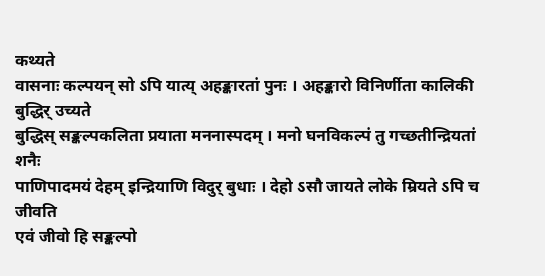कथ्यते
वासनाः कल्पयन् सो ऽपि यात्य् अहङ्कारतां पुनः । अहङ्कारो विनिर्णीता कालिकी बुद्धिर् उच्यते
बुद्धिस् सङ्कल्पकलिता प्रयाता मननास्पदम् । मनो घनविकल्पं तु गच्छतीन्द्रियतां शनैः
पाणिपादमयं देहम् इन्द्रियाणि विदुर् बुधाः । देहो ऽसौ जायते लोके म्रियते ऽपि च जीवति
एवं जीवो हि सङ्कल्पो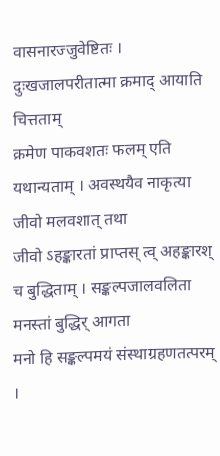वासनारज्जुवेष्टितः । दुःखजालपरीतात्मा क्रमाद् आयाति चित्तताम्
क्रमेण पाकवशतः फलम् एति यथान्यताम् । अवस्थयैव नाकृत्या जीवो मलवशात् तथा
जीवो ऽहङ्कारतां प्राप्तस् त्व् अहङ्कारश् च बुद्धिताम् । सङ्कल्पजालवलिता मनस्तां बुद्धिर् आगता
मनो हि सङ्कल्पमयं संस्थाग्रहणतत्परम् ।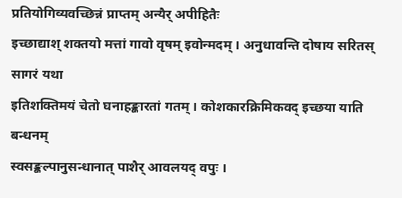प्रतियोगिव्यवच्छिन्नं प्राप्तम् अन्यैर् अपीहितैः
इच्छाद्याश् शक्तयो मत्तां गावो वृषम् इवोन्मदम् । अनुधावन्ति दोषाय सरितस् सागरं यथा
इतिशक्तिमयं चेतो घनाहङ्कारतां गतम् । कोशकारक्रिमिकवद् इच्छया याति बन्धनम्
स्वसङ्कल्पानुसन्धानात् पाशैर् आवलयद् वपुः ।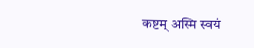कष्टम् अस्मि स्वयं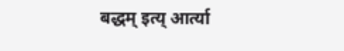बद्धम् इत्य् आर्त्या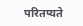परितप्यते